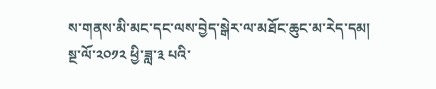ས་གནས་མི་མང་དང་ལས་བྱེད་སྒེར་ལ་མཐོང་ཆུང་མ་རེད་དམ།
སྔ་ལོ་༢༠༡༢ ཕྱི་ཟླ་༣ པའི་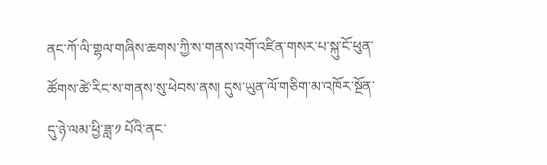ནང་ཀོ་ལི་གྷལ་གཞིས་ཆགས་ཀྱི་ས་གནས་འགོ་འཛིན་གསར་པ་སྐུ་ངོ་ཕུན་ཚོགས་ཚེ་རིང་ས་གནས་སུ་ཕེབས་ནས། དུས་ཡུན་ལོ་གཅིག་མ་འཁོར་སྔོན་དུ་ཉེ་ལམ་ཕྱི་ཟླ་༡ པོའི་ནང་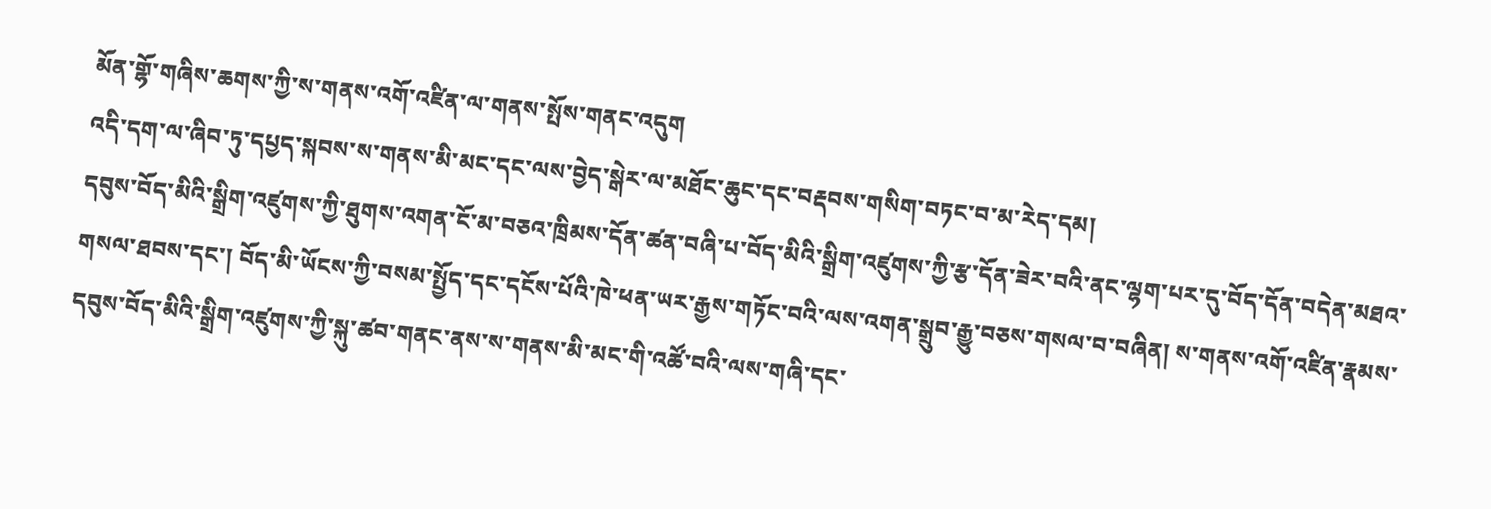མོན་གྷོ་གཞིས་ཆགས་ཀྱི་ས་གནས་འགོ་འཛིན་ལ་གནས་སྤོས་གནང་འདུག
འདི་དག་ལ་ཞིབ་ཏུ་དཔྱད་སྐབས་ས་གནས་མི་མང་དང་ལས་བྱེད་སྒེར་ལ་མཐོང་ཆུང་དང་བརྡབས་གསིག་བཏང་བ་མ་རེད་དམ།
དབུས་བོད་མིའི་སྒྲིག་འཛུགས་ཀྱི་ཐུགས་འགན་ངོ་མ་བཅའ་ཁྲིམས་དོན་ཚན་བཞི་པ་བོད་མིའི་སྒྲིག་འཛུགས་ཀྱི་རྩ་དོན་ཟེར་བའི་ནང་ལྷག་པར་དུ་བོད་དོན་བདེན་མཐའ་གསལ་ཐབས་དང་། བོད་མི་ཡོངས་ཀྱི་བསམ་སྤྱོད་དང་དངོས་པོའི་ཁེ་ཕན་ཡར་རྒྱས་གཏོང་བའི་ལས་འགན་སྒྲུབ་རྒྱུ་བཅས་གསལ་བ་བཞིན། ས་གནས་འགོ་འཛིན་རྣམས་དབུས་བོད་མིའི་སྒྲིག་འཛུགས་ཀྱི་སྐུ་ཚབ་གནང་ནས་ས་གནས་མི་མང་གི་འཚོ་བའི་ལས་གཞི་དང་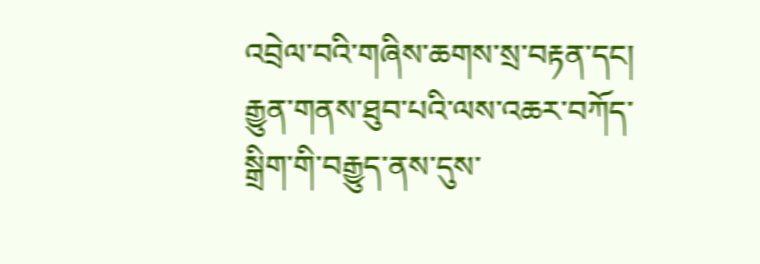འབྲེལ་བའི་གཞིས་ཆགས་སྲ་བརྟན་དང། རྒྱུན་གནས་ཐུབ་པའི་ལས་འཆར་བཀོད་སྒྲིག་གི་བརྒྱུད་ནས་དུས་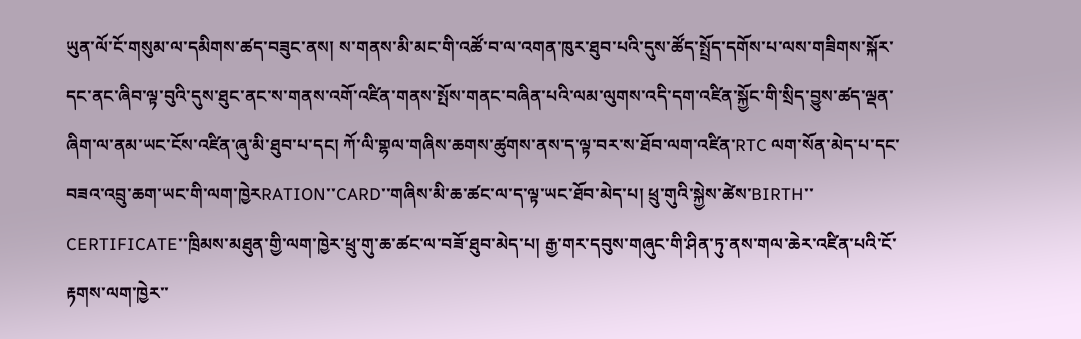ཡུན་ལོ་ངོ་གསུམ་ལ་དམིགས་ཚད་བཟུང་ནས། ས་གནས་མི་མང་གི་འཚོ་བ་ལ་འགན་ཁུར་ཐུབ་པའི་དུས་ཚོད་སྤྲོད་དགོས་པ་ལས་གཟིགས་སྐོར་དང་ནང་ཞིབ་ལྟ་བུའི་དུས་ཐུང་ནང་ས་གནས་འགོ་འཛིན་གནས་སྤོས་གནང་བཞིན་པའི་ལམ་ལུགས་འདི་དག་འཛིན་སྐྱོང་གི་སྲིད་བྱུས་ཚད་ལྡན་ཞིག་ལ་ནམ་ཡང་ངོས་འཛིན་ཞུ་མི་ཐུབ་པ་དང། ཀོ་ལི་གྷལ་གཞིས་ཆགས་ཚུགས་ནས་ད་ལྟ་བར་ས་ཐོབ་ལག་འཛིན་RTC ལག་སོན་མེད་པ་དང་བཟའ་འབྲུ་ཆག་ཡང་གི་ལག་ཁྱེརRATION་་CARD་་གཞིས་མི་ཆ་ཚང་ལ་ད་ལྟ་ཡང་ཐོབ་མེད་པ། ཕྲུ་གུའི་སྐྱེས་ཚེས་BIRTH་་CERTIFICATE་་ཁྲིམས་མཐུན་གྱི་ལག་ཁྱེར་ཕྲུ་གུ་ཆ་ཚང་ལ་བཟོ་ཐུབ་མེད་པ། རྒྱ་གར་དབུས་གཞུང་གི་ཤིན་ཏུ་ནས་གལ་ཆེར་འཛིན་པའི་ངོ་རྟགས་ལག་ཁྱེར་་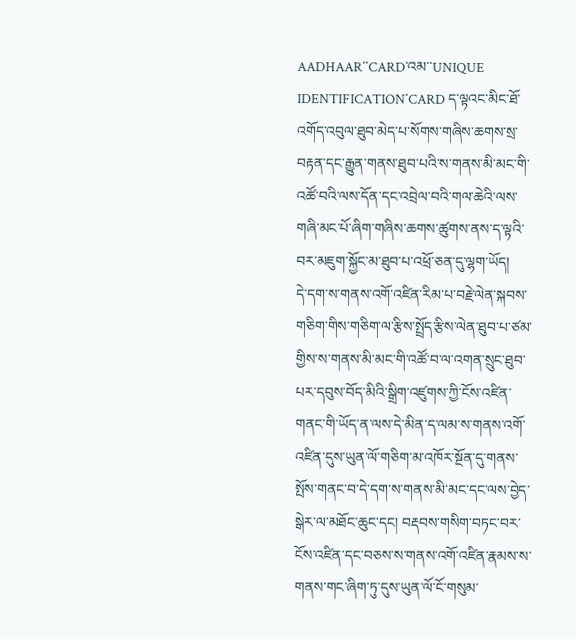AADHAAR་་CARD་འམ་་UNIQUE IDENTIFICATION་CARD ད་ལྟའང་མིང་ཐོ་འགོད་འབུལ་ཐུབ་མེད་པ་སོགས་གཞིས་ཆགས་སྲ་བརྟན་དང་རྒྱུན་གནས་ཐུབ་པའི་ས་གནས་མི་མང་གི་འཚོ་བའི་ལས་དོན་དང་འབྲེལ་བའི་གལ་ཆེའི་ལས་གཞི་མང་པོ་ཞིག་གཞིས་ཆགས་ཚུགས་ནས་ད་ལྟའི་བར་མཇུག་སྐྱོང་མ་ཐུབ་པ་འཕྲོ་ཅན་དུ་ལྷག་ཡོད།
དེ་དག་ས་གནས་འགོ་འཛིན་རིམ་པ་བརྗེ་ལེན་སྐབས་གཅིག་གིས་གཅིག་ལ་རྩིས་སྤྲོད་རྩིས་ལེན་ཐུབ་པ་ཙམ་གྱིས་ས་གནས་མི་མང་གི་འཚོ་བ་ལ་འགན་སྲུང་ཐུབ་པར་དབུས་བོད་མིའི་སྒྲིག་འཛུགས་ཀྱི་ངོས་འཛིན་གནང་གི་ཡོད་ན་ལས་དེ་མིན་ད་ལམ་ས་གནས་འགོ་འཛིན་དུས་ཡུན་ལོ་གཅིག་མ་འཁོར་སྔོན་དུ་གནས་སྤོས་གནང་བ་དེ་དག་ས་གནས་མི་མང་དང་ལས་བྱེད་སྒེར་ལ་མཐོང་ཆུང་དང། བརྡབས་གསིག་བཏང་བར་ངོས་འཛིན་དང་བཅས་ས་གནས་འགོ་འཛིན་རྣམས་ས་གནས་གང་ཞིག་ཏུ་དུས་ཡུན་ལོ་ངོ་གསུམ་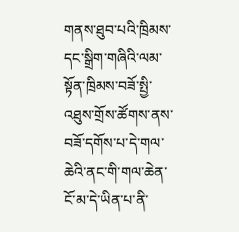གནས་ཐུབ་པའི་ཁྲིམས་དང་སྒྲིག་གཞིའི་ལམ་སྟོན་ཁྲིམས་བཟོ་སྤྱི་འཐུས་གྲོས་ཚོགས་ནས་བཟོ་དགོས་པ་དེ་གལ་ཆེའི་ནང་གི་གལ་ཆེན་ངོ་མ་དེ་ཡིན་པ་ནི་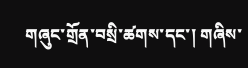གཞུང་གྲོན་བསྲི་ཚགས་དང་། གཞིས་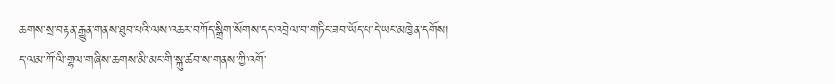ཆགས་སྲ་བརྟན་རྒྱུན་གནས་ཐུབ་པའི་ལས་འཆར་བཀོད་སྒྲིག་སོགས་དང་འབྲེལ་བ་གཏིང་ཟབ་ཡོད་པ་དེ་ཡང་མཁྱེན་དགོས།
ད་ལམ་ཀོ་ལི་གྷལ་གཞིས་ཆགས་མི་མང་གི་སྐུ་ཚབ་ས་གནས་ཀྱི་འགོ་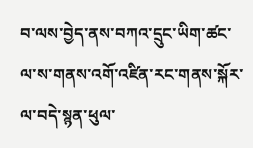བ་ལས་བྱེད་ནས་བཀའ་དྲུང་ཡིག་ཚང་ལ་ས་གནས་འགོ་འཛིན་རང་གནས་སྐོར་ལ་བདེ་སྙན་ཕུལ་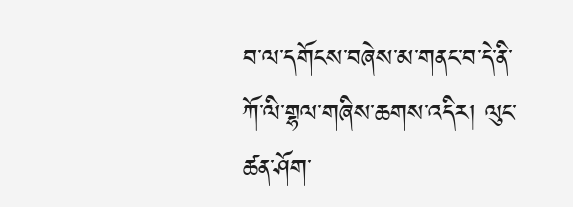བ་ལ་དགོངས་བཞེས་མ་གནང་བ་དེ་ནི་ཀོ་ལི་གྷལ་གཞིས་ཆགས་འདིར། ལུང་ཚན་ཤོག་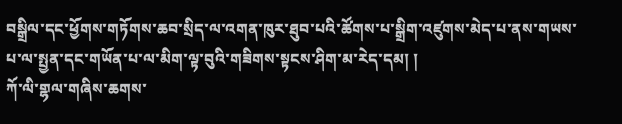བསྒྲིལ་དང་ཕྱོགས་གཏོགས་ཆབ་སྲིད་ལ་འགན་ཁུར་ཐུབ་པའི་ཚོགས་པ་སྒྲིག་འཛུགས་མེད་པ་ནས་གཡས་པ་ལ་སྤྱན་དང་གཡོན་པ་ལ་མིག་ལྟ་བུའི་གཟིགས་སྟངས་ཤིག་མ་རེད་དམ། །
ཀོ་ལི་གྷལ་གཞིས་ཆགས་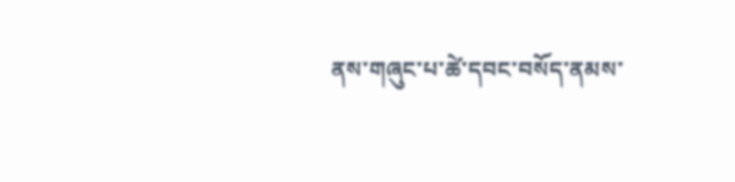ནས་གཞུང་པ་ཚེ་དབང་བསོད་ནམས་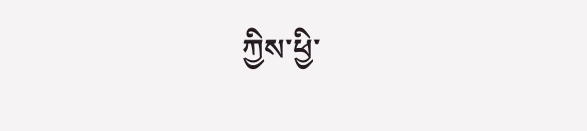ཀྱིས་ཕྱི་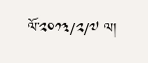ལོ་༢༠༡༣/༢/༧ ལ།